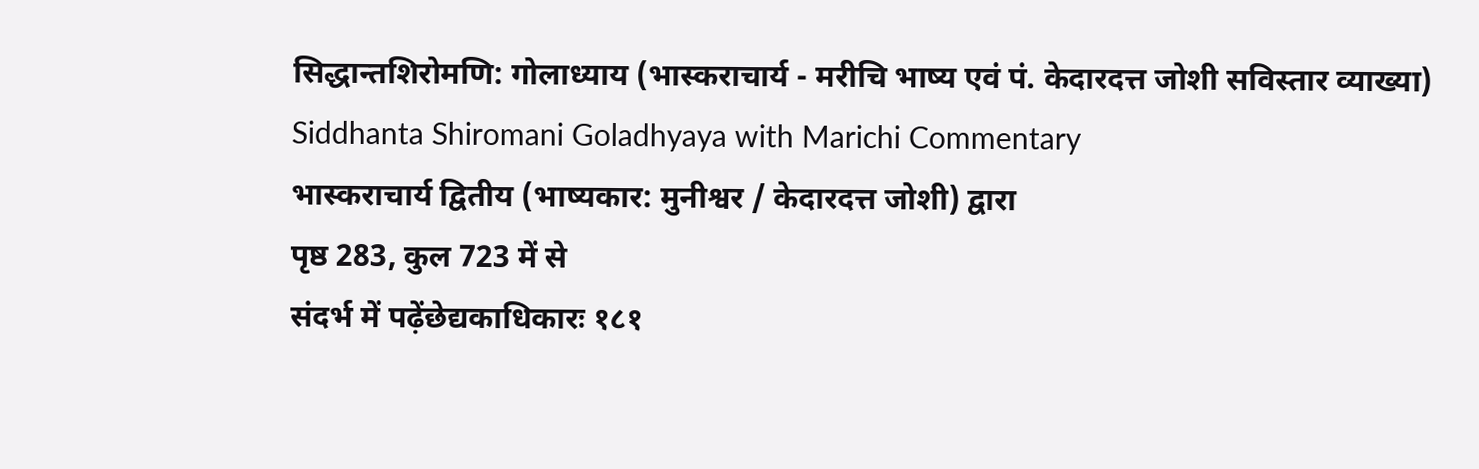सिद्धान्तशिरोमणि: गोलाध्याय (भास्कराचार्य - मरीचि भाष्य एवं पं. केदारदत्त जोशी सविस्तार व्याख्या)
Siddhanta Shiromani Goladhyaya with Marichi Commentary
भास्कराचार्य द्वितीय (भाष्यकार: मुनीश्वर / केदारदत्त जोशी) द्वारा
पृष्ठ 283, कुल 723 में से
संदर्भ में पढ़ेंछेद्यकाधिकारः १८१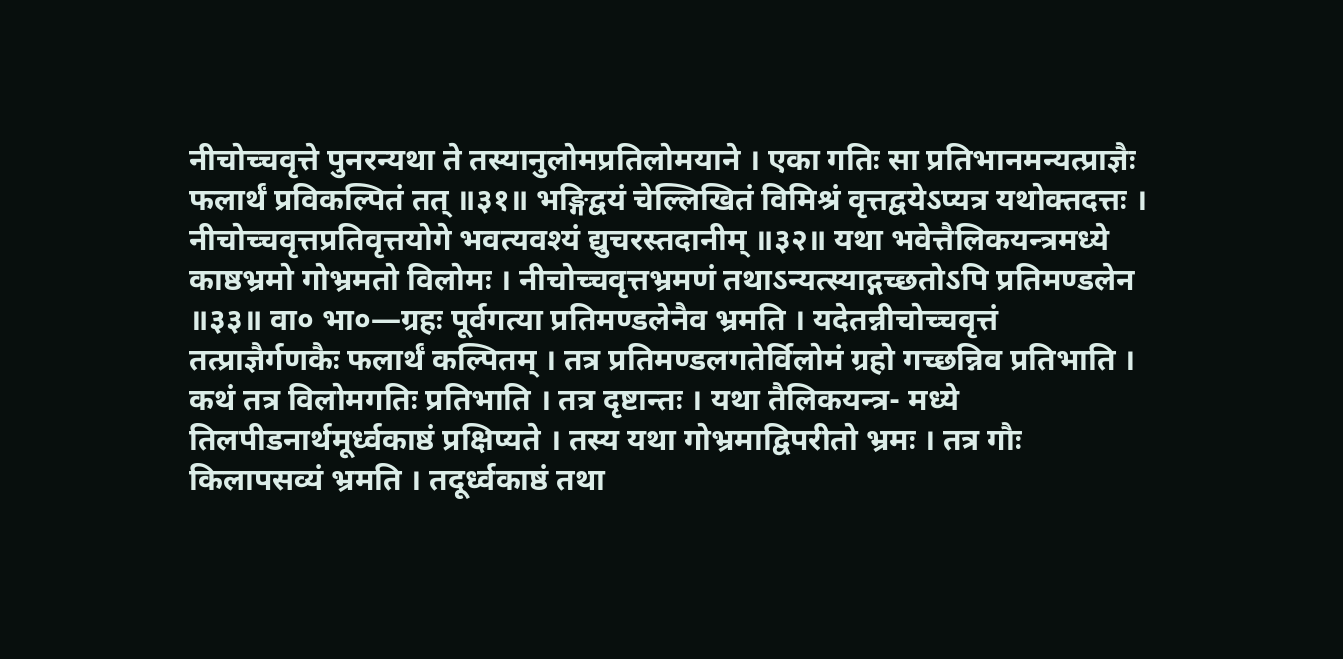नीचोच्चवृत्ते पुनरन्यथा ते तस्यानुलोमप्रतिलोमयाने । एका गतिः सा प्रतिभानमन्यत्प्राज्ञैः फलार्थं प्रविकल्पितं तत् ॥३१॥ भङ्गिद्वयं चेल्लिखितं विमिश्रं वृत्तद्वयेऽप्यत्र यथोक्तदत्तः । नीचोच्चवृत्तप्रतिवृत्तयोगे भवत्यवश्यं द्युचरस्तदानीम् ॥३२॥ यथा भवेत्तैलिकयन्त्रमध्ये काष्ठभ्रमो गोभ्रमतो विलोमः । नीचोच्चवृत्तभ्रमणं तथाऽन्यत्स्याद्गच्छतोऽपि प्रतिमण्डलेन ॥३३॥ वा० भा०—ग्रहः पूर्वगत्या प्रतिमण्डलेनैव भ्रमति । यदेतन्नीचोच्चवृत्तं तत्प्राज्ञैर्गणकैः फलार्थं कल्पितम् । तत्र प्रतिमण्डलगतेर्विलोमं ग्रहो गच्छन्निव प्रतिभाति । कथं तत्र विलोमगतिः प्रतिभाति । तत्र दृष्टान्तः । यथा तैलिकयन्त्र- मध्ये तिलपीडनार्थमूर्ध्वकाष्ठं प्रक्षिप्यते । तस्य यथा गोभ्रमाद्विपरीतो भ्रमः । तत्र गौः किलापसव्यं भ्रमति । तदूर्ध्वकाष्ठं तथा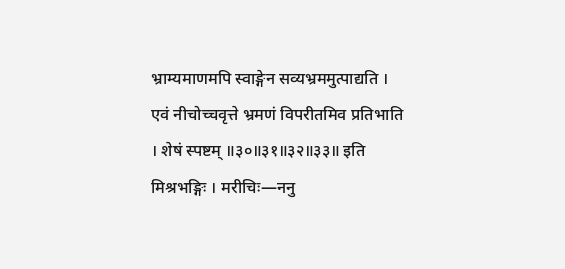भ्राम्यमाणमपि स्वाङ्गेन सव्यभ्रममुत्पाद्यति । एवं नीचोच्चवृत्ते भ्रमणं विपरीतमिव प्रतिभाति । शेषं स्पष्टम् ॥३०॥३१॥३२॥३३॥ इति मिश्रभङ्गिः । मरीचिः—ननु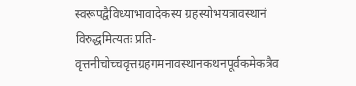स्वरूपद्वैविध्याभावादेकस्य ग्रहस्योभयत्रावस्थानं विरुद्धमित्यतः प्रति- वृत्तनीचोच्चवृत्तग्रहगमनावस्थानकथनपूर्वकमेकत्रैव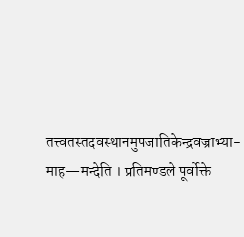तत्त्वतस्तदवस्थानमुपजातिकेन्द्रवज्राभ्या- माह—मन्देति । प्रतिमण्डले पूर्वोक्ते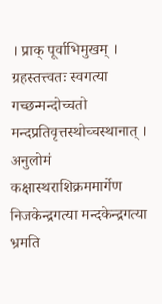। प्राक् पूर्वाभिमुखम् । ग्रहस्तत्त्वतः स्वगत्या गच्छन्मन्दोच्चतो मन्दप्रतिवृत्तस्थोच्चस्थानात् । अनुलोमं कक्षास्थराशिक्रममार्गेण निजकेन्द्रगत्या मन्दकेन्द्रगत्या भ्रमति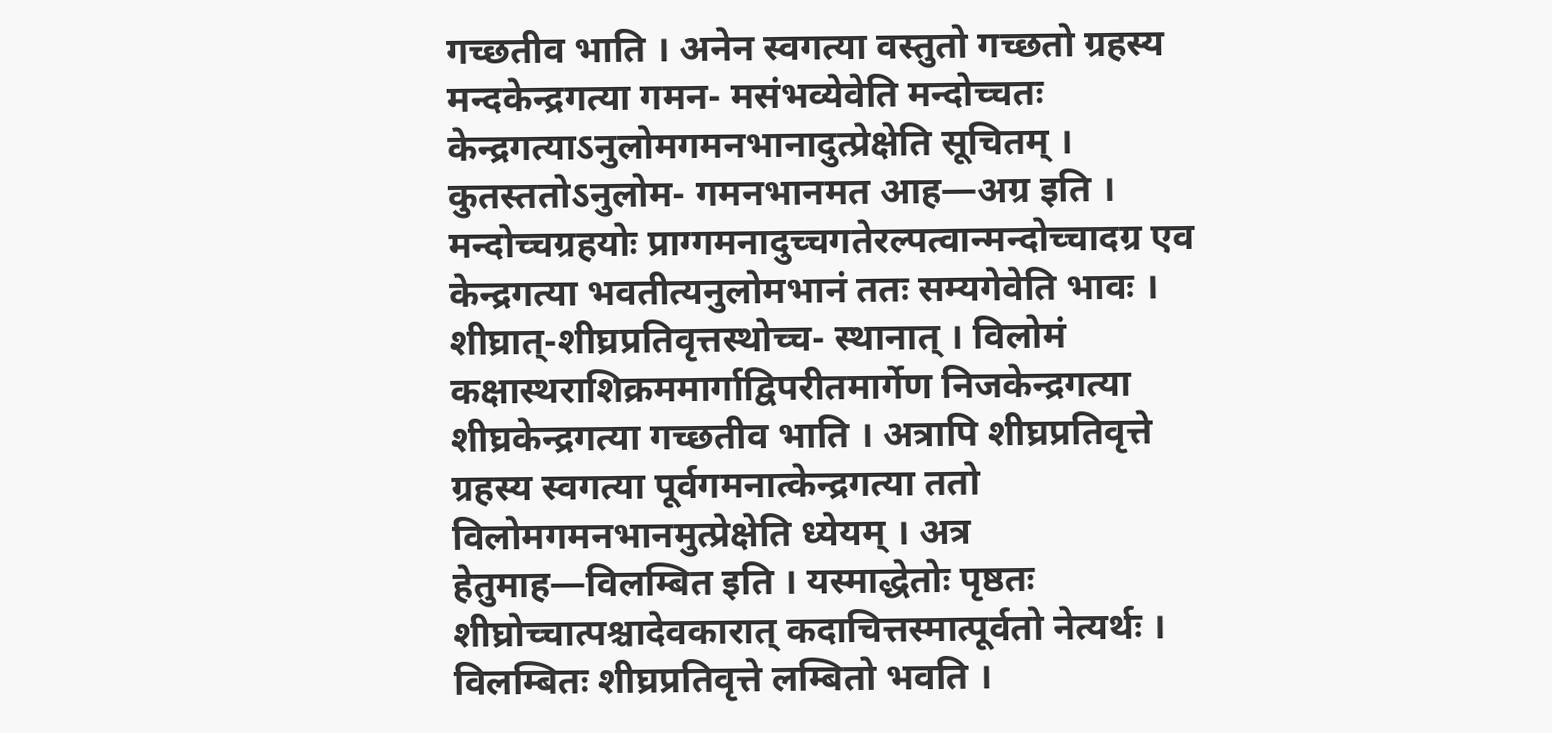गच्छतीव भाति । अनेन स्वगत्या वस्तुतो गच्छतो ग्रहस्य मन्दकेन्द्रगत्या गमन- मसंभव्येवेति मन्दोच्चतः केन्द्रगत्याऽनुलोमगमनभानादुत्प्रेक्षेति सूचितम् । कुतस्ततोऽनुलोम- गमनभानमत आह—अग्र इति । मन्दोच्चग्रहयोः प्राग्गमनादुच्चगतेरल्पत्वान्मन्दोच्चादग्र एव केन्द्रगत्या भवतीत्यनुलोमभानं ततः सम्यगेवेति भावः । शीघ्रात्-शीघ्रप्रतिवृत्तस्थोच्च- स्थानात् । विलोमं कक्षास्थराशिक्रममार्गाद्विपरीतमार्गेण निजकेन्द्रगत्या शीघ्रकेन्द्रगत्या गच्छतीव भाति । अत्रापि शीघ्रप्रतिवृत्ते ग्रहस्य स्वगत्या पूर्वगमनात्केन्द्रगत्या ततो विलोमगमनभानमुत्प्रेक्षेति ध्येयम् । अत्र हेतुमाह—विलम्बित इति । यस्माद्धेतोः पृष्ठतः शीघ्रोच्चात्पश्चादेवकारात् कदाचित्तस्मात्पूर्वतो नेत्यर्थः । विलम्बितः शीघ्रप्रतिवृत्ते लम्बितो भवति ।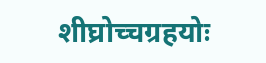शीघ्रोच्चग्रहयोः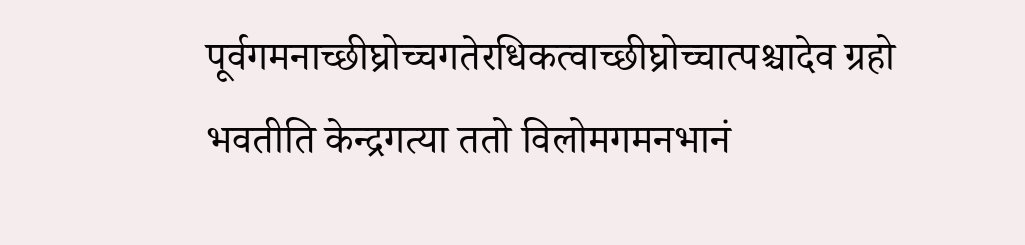पूर्वगमनाच्छीघ्रोच्चगतेरधिकत्वाच्छीघ्रोच्चात्पश्चादेव ग्रहो भवतीति केन्द्रगत्या ततो विलोमगमनभानं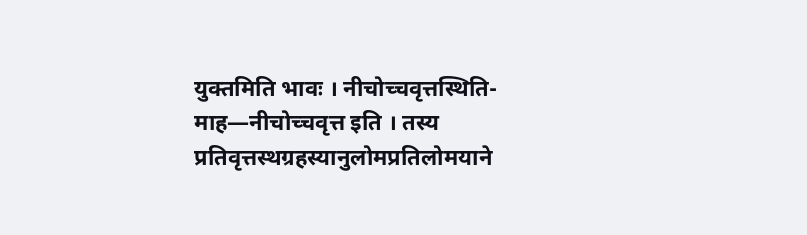युक्तमिति भावः । नीचोच्चवृत्तस्थिति- माह—नीचोच्चवृत्त इति । तस्य प्रतिवृत्तस्थग्रहस्यानुलोमप्रतिलोमयाने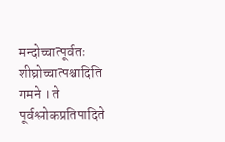मन्दोच्चात्पूर्वतः शीघ्रोच्चात्पश्चादिति गमने । ते पूर्वश्लोकप्रतिपादिते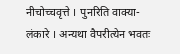नीचोच्चवृत्ते । पुनरिति वाक्या- लंकारे । अन्यथा वैपरीत्येन भवतः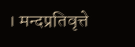। मन्दप्रतिवृत्ते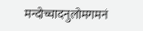मन्दोच्चादनुलोमगमनं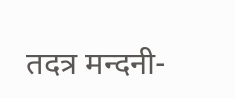तदत्र मन्दनी-